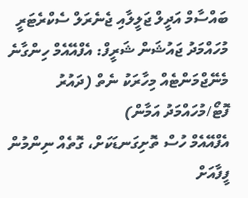ބައްސާމް އަދީލް ޖަލީލާއި ޖެނެރަލް ސެކްރެޓަރީ މުހައްމަދު ޖައުޝަން ޝަރީފް: އެފްއޭއެމް ހިންގާނެ މެނޭޖްމަންޓެއް މިހާރަކު ނެތް (ދައުރު ފޮޓޯ/މުހައްމަދު އަމާން)
އެފްއޭއެމް ހުސް ތޮށިގަނޑަކަށް، ގޮތެއް ނިންމުން ފީފާއަށް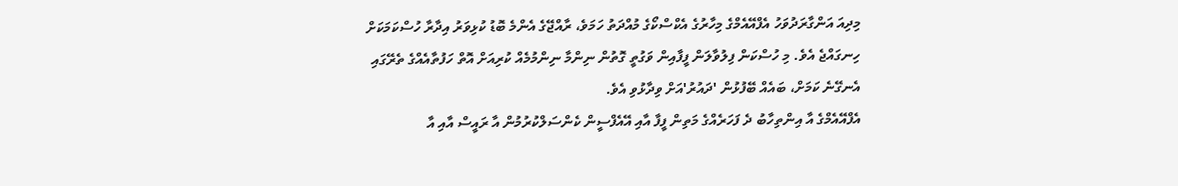މިދިއަ އަންގާރަދުވަހު އެފްއޭއެމްގެ މިހާރުގެ އެކްސްކޯގެ މުއްދަތު ހަމަވެ، ރާއްޖޭގެ އެންމެ ބޮޑު ކުޅިވަރު އިދާރާ ހުސްކަމަކަށް ހިނގައްޖެ އެވެ. މި ހުސްކަން ފިލުވާލަން ފީފާއިން ވަގުތީ ގޮތުން ނިންމާ ނިންމުމެއް ކުރިއަށް އޮތް ހަފުތާއެއްގެ ތެރޭގައި އެނގޭނެ ކަމަށް، ބައެއް ބޭފުޅުން 'ދައުރު'އަށް ވިދާޅުވި އެވެ.
އެފްއޭއެމްގެ އާ އިންތިހާބު ދެ ފަހަރެއްގެ މަތިން ފީފާ އާއި އޭއެފްސީން ކެންސަލްކުރުމުން އާ ރައީސް އާއި އާ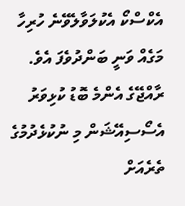އެކްސްކޯ އެކުލަވާލެވޭނެ ހުރިހާ މަގެއް ވަނީ ބަންދުވެފަ އެވެ. ރާއްޖޭގެ އެންމެ ބޮޑު ކުޅިވަރު އެސޯސިއޭޝަން މި ނުކުޅެދުމުގެ ތެރެއަށް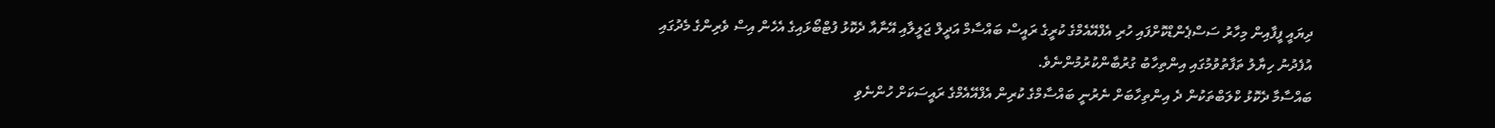ދިޔައީ ފީފާއިން މިހާރު ސަސްޕެންޑްކޮށްފައި ހުރި އެފްއޭއެމްގެ ކުރީގެ ރައީސް ބައްސާމް އަދީލް ޖަލީލާއި އޭނާއާ ދެކޮޅު ފުޓްބޯޅައިގެ އެހެން އިސް ވެރިންގެ މެދުގައި އުފެދުނު ހިޔާލު ތަފާތުވުމުގައި އިންތިހާބު ގުރުބާންކުރުމުންނެވެ.
ބައްސާމާ ދެކޮޅު ކްލަބްތަކުން ދެ އިންތިހާބަށް ނެރުނީ ބައްސާމްގެ ކުރިން އެފްއޭއެމްގެ ރައީސަކަށް ހުންނެވި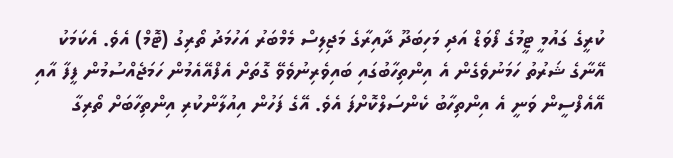ކުރީގެ ގައުމީ ޓީމުގެ ފޯވަޑް އަދި މަހިބަދޫ ދާއިރާގެ މަޖިލިސް މެމްބަރު އަހުމަދު ތޯރިގު (ޓޮމް) އެވެ. އެކަމަކު އޭނާގެ ޝަރުތު ހަމަނުވެގެން އެ އިންތިހާބުގައި ބައިވެރިނުވެވޭ ގޮތަށް އެފްއޭއެމުން ހަމަޖެއްސުމުން ފީފާ އާއި އޭއެފްސީން ވަނީ އެ އިންތިހާބު ކެންސަލްކޮށްފަ އެވެ. އޭގެ ފަހުން އިއުލާންކުރި އިންތިހާބަށް ތޯރިގާ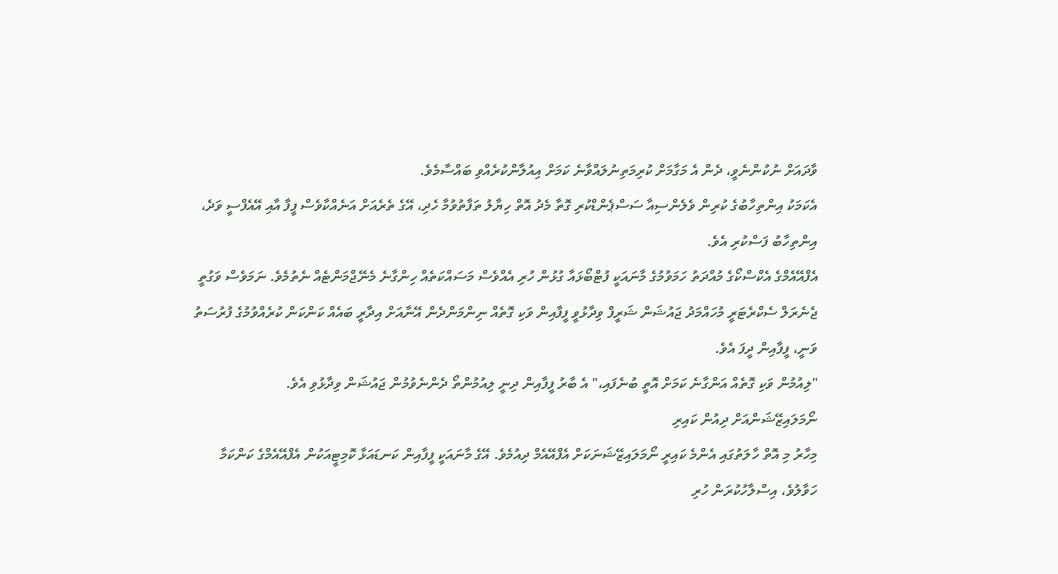ވާދައަށް ނުކުންނެވީ، ދެން އެ މަގާމަށް ކުރިމަތިނުލައްވާނެ ކަމަށް އިއުލާންކުރެއްވި ބައްސާމެވެ.
އެކަމަކު އިންތިހާބުގެ ކުރިން ވެލެންސިއާ ސަސްޕެންޑްކުރި ގޮތާ މެދު އޮތް ހިޔާލު ތަފާތުވުމާ ހެދި، އޭގެ ތެރެއަށް އަނެއްކާވެސް ފީފާ އާއި އޭއެފްސީ ވަދެ، އިންތިހާބު ފަސްކުރި އެވެ.
އެފްއޭއެމްގެ އެކްސްކޯގެ މުއްދަތު ހަމަވުމުގެ މާނައަކީ ފުޓްބޯޅައާ ގުޅުން ހުރި އެއްވެސް މަސައްކަތެއް ހިންގާނެ މެނޭޖްމަންޓެއް ނެތުމެވެ. ނަމަވެސް ވަގުތީ ޖެނެރަލް ސެކްރެޓަރީ މުހައްމަދު ޖައުޝަން ޝަރީފް ވިދާޅުވީ ފީފާއިން ވަކި ގޮތެއް ނިންމަންދެން އޭނާއަށް އިދާރީ ބައެއް ކަންކަން ކުރެއްވުމުގެ ފުރުސަތު ވަނީ، ފީފާއިން ދީފަ އެވެ.
"ލިއުމުން ވަކި ގޮތެއް އަންގާނެ ކަމަށް އޮތީ ބުނެފައި،" އެ ބާރު ފީފާއިން ދިނީ ލިއުމުންތޯ ދެންނެވުމުން ޖައުޝަން ވިދާޅުވި އެވެ.
ނޯމަލައިޒޭޝަންއަށް ދިއުން ކައިރި
މިހާރު މި އޮތް ހާލަތުގައި އެންމެ ކައިރީ ނޯމަލައިޒޭޝަނަކަށް އެފްއޭއެމް ދިއުމެވެ. އޭގެ މާނައަކީ ފީފާއިން ކަނޑައަޅާ ކޮމިޓީއަކުން އެފްއޭއެމްގެ ކަންކަމާ ހަވާލުވެ، އިސްލާހުކުރަން ހުރި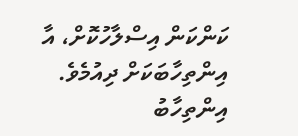ކަންކަން އިސްލާހުކޮށް، އާ އިންތިހާބަކަށް ދިއުމެވެ. އިންތިހާބު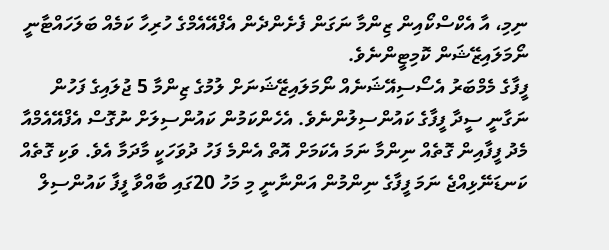ނިމި، އާ އެކްސްކޯއިން ޒިންމާ ނަގަން ފެށެންދެން އެފްއޭއެމްގެ ހުރިހާ ކަމެއް ބަލަހައްޓާނީ ނޯމަލައިޒޭޝަން ކޮމިޓީންނެވެ.
ފީފާގެ މެމްބަރު އެސޯސިއޭޝަނެއް ނޯމަލައިޒޭޝަނަށް ލުމުގެ ޒިންމާ 5 ޖުލައިގެ ފަހުން ނަގާނީ ސީދާ ފީފާގެ ކައުންސިލުންނެވެ. އެހެންކަމުން ކައުންސިލަށް ނުގޮސް އެފްއޭއެމްއާ މެދު ފީފާއިން ގޮތެއް ނިންމާ ނަމަ އެކަމަށް އޮތް އެންމެ ފަހު ދުވަހަކީ މާދަމާ އެވެ. ވަކި ގޮތެއް ކަނޑަނޭޅިއްޖެ ނަމަ ފީފާގެ ނިންމުން އަންނާނީ މި މަހު 20ގައި ބާއްވާ ފީފާ ކައުންސިލް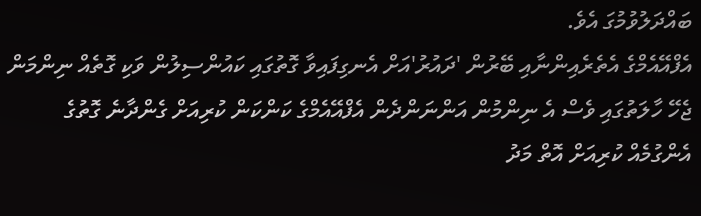ބައްދަލުވުމުގަ އެވެ.
އެފްއޭއެމްގެ އެތެރެއިންނާއި ބޭރުން 'ދައުރު'އަށް އެނގިފައިވާ ގޮތުގައި ކައުންސިލުން ވަކި ގޮތެއް ނިންމަން ޖެހޭ ހާލަތުގައި ވެސް އެ ނިންމުން އަންނަންދެން އެފްއޭއެމްގެ ކަންކަން ކުރިއަށް ގެންދާނެ ގޮތުގެ އެންގުމެއް ކުރިއަށް އޮތް މަދު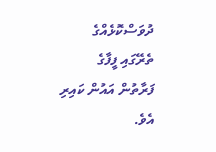ދުވަސްކޮޅެއްގެ ތެރޭގައި ފީފާގެ ފަރާތުން އައުން ކައިރި އެވެ.